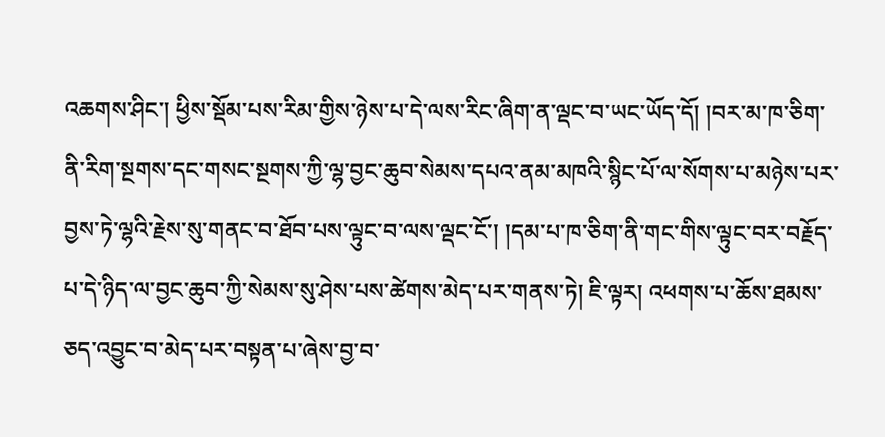འཆགས་ཤིང་། ཕྱིས་སྡོམ་པས་རིམ་གྱིས་ཉེས་པ་དེ་ལས་རིང་ཞིག་ན་ལྡང་བ་ཡང་ཡོད་དོ། །བར་མ་ཁ་ཅིག་ནི་རིག་སྔགས་དང་གསང་སྔགས་ཀྱི་ལྷ་བྱང་ཆུབ་སེམས་དཔའ་ནམ་མཁའི་སྙིང་པོ་ལ་སོགས་པ་མཉེས་པར་བྱས་ཏེ་ལྷའི་རྗེས་སུ་གནང་བ་ཐོབ་པས་ལྟུང་བ་ལས་ལྡང་ངོ་། །དམ་པ་ཁ་ཅིག་ནི་གང་གིས་ལྟུང་བར་བརྗོད་པ་དེ་ཉིད་ལ་བྱང་ཆུབ་ཀྱི་སེམས་སུ་ཤེས་པས་ཚེགས་མེད་པར་གནས་ཏེ། ཇི་ལྟར། འཕགས་པ་ཆོས་ཐམས་ཅད་འབྱུང་བ་མེད་པར་བསྟན་པ་ཞེས་བྱ་བ་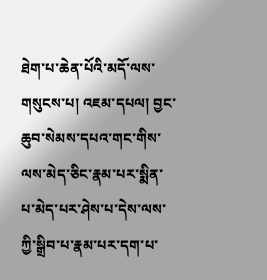ཐེག་པ་ཆེན་པོའི་མདོ་ལས་གསུངས་པ། འཇམ་དཔལ། བྱང་ཆུབ་སེམས་དཔའ་གང་གིས་ལས་མེད་ཅིང་རྣམ་པར་སྨིན་པ་མེད་པར་ཤེས་པ་དེས་ལས་ཀྱི་སྒྲིབ་པ་རྣམ་པར་དག་པ་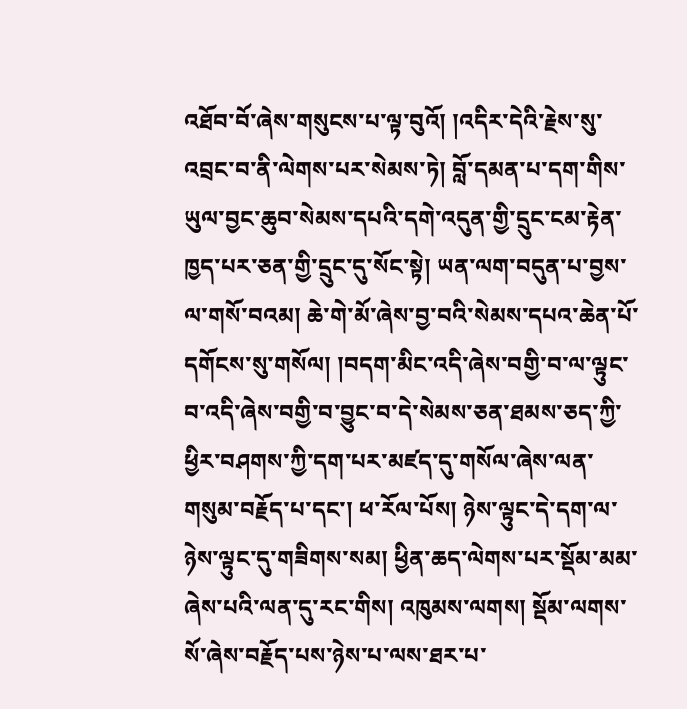འཐོབ་བོ་ཞེས་གསུངས་པ་ལྟ་བུའོ། །འདིར་དེའི་རྗེས་སུ་འབྲང་བ་ནི་ལེགས་པར་སེམས་ཏེ། བློ་དམན་པ་དག་གིས་ཡུལ་བྱང་ཆུབ་སེམས་དཔའི་དགེ་འདུན་གྱི་དྲུང་ངམ་རྟེན་ཁྱད་པར་ཅན་གྱི་དྲུང་དུ་སོང་སྟེ། ཡན་ལག་བདུན་པ་བྱས་ལ་གསོ་བའམ། ཆེ་གེ་མོ་ཞེས་བྱ་བའི་སེམས་དཔའ་ཆེན་པོ་དགོངས་སུ་གསོལ། །བདག་མིང་འདི་ཞེས་བགྱི་བ་ལ་ལྟུང་བ་འདི་ཞེས་བགྱི་བ་བྱུང་བ་དེ་སེམས་ཅན་ཐམས་ཅད་ཀྱི་ཕྱིར་བཤགས་ཀྱི་དག་པར་མཛད་དུ་གསོལ་ཞེས་ལན་གསུམ་བརྗོད་པ་དང་། ཕ་རོལ་པོས། ཉེས་ལྟུང་དེ་དག་ལ་ཉེས་ལྟུང་དུ་གཟིགས་སམ། ཕྱིན་ཆད་ལེགས་པར་སྡོམ་མམ་ཞེས་པའི་ལན་དུ་རང་གིས། འཁུམས་ལགས། སྡོམ་ལགས་སོ་ཞེས་བརྗོད་པས་ཉེས་པ་ལས་ཐར་པ་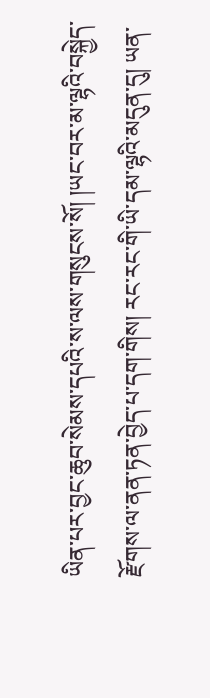ཡིན་པར་བྱང་ཆུབ་སེམས་དཔའི་ས་ལས་གསུངས་སོ། །ཡང་བར་མ་ལྷའི་བསྐྱེད་རྫོགས་ལ་ནན་ཏན་བྱེད་པ་དག་གིས། རང་རང་གི་ཡི་དམ་ལྷའི་མདུན་དུ། ཡན་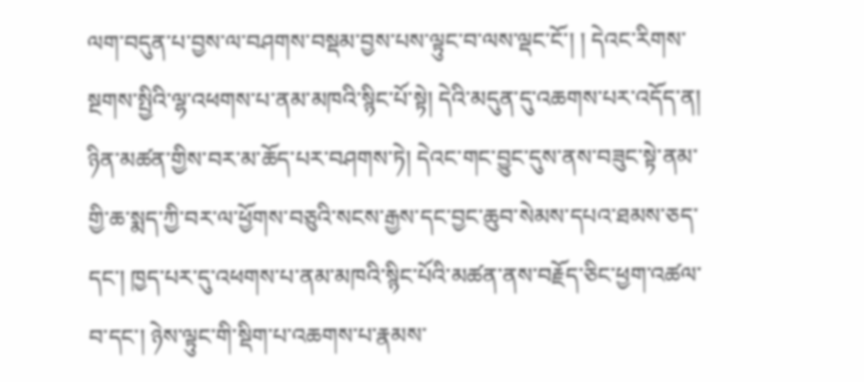ལག་བདུན་པ་བྱས་ལ་བཤགས་བསྡམ་བྱས་པས་ལྟུང་བ་ལས་ལྡང་ངོ་། ། དེའང་རིགས་སྔགས་སྤྱིའི་ལྷ་འཕགས་པ་ནམ་མཁའི་སྙིང་པོ་སྟེ། དེའི་མདུན་དུ་འཆགས་པར་འདོད་ན། ཉིན་མཚན་གྱིས་བར་མ་ཆོད་པར་བཤགས་ཏེ། དེའང་གང་བྱུང་དུས་ནས་བཟུང་སྟེ་ནམ་གྱི་ཆ་སྨད་ཀྱི་བར་ལ་ཕྱོགས་བཅུའི་སངས་རྒྱས་དང་བྱང་ཆུབ་སེམས་དཔའ་ཐམས་ཅད་དང་། ཁྱད་པར་དུ་འཕགས་པ་ནམ་མཁའི་སྙིང་པོའི་མཚན་ནས་བརྗོད་ཅིང་ཕྱག་འཚལ་བ་དང་། ཉེས་ལྟུང་གི་སྡིག་པ་འཆགས་པ་རྣམས་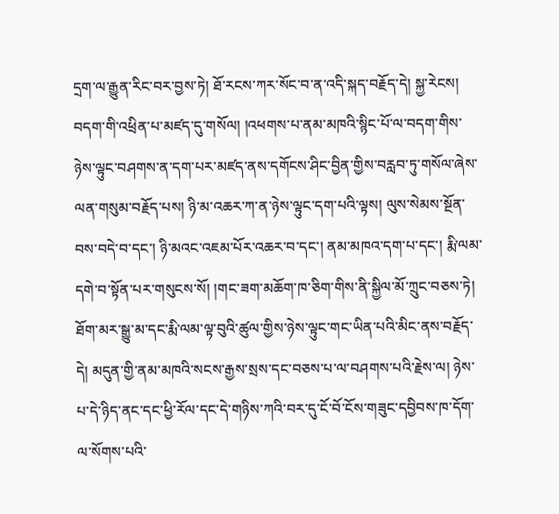དྲག་ལ་རྒྱུན་རིང་བར་བྱས་ཏེ། ཐོ་རངས་ཀར་སོང་བ་ན་འདི་སྐད་བརྗོད་དེ། སྐྱ་རེངས། བདག་གི་འཕྲིན་པ་མཛད་དུ་གསོལ། །འཕགས་པ་ནམ་མཁའི་སྙིང་པོ་ལ་བདག་གིས་ཉེས་ལྟུང་བཤགས་ན་དག་པར་མཛད་ནས་དགོངས་ཤིང་བྱིན་གྱིས་བརླབ་ཏུ་གསོལ་ཞེས་ལན་གསུམ་བརྗོད་པས། ཉི་མ་འཆར་ཀ་ན་ཉེས་ལྟུང་དག་པའི་ལྟས། ལུས་སེམས་སྔོན་བས་བདེ་བ་དང་། ཉི་མའང་འཇམ་པོར་འཆར་བ་དང་། ནམ་མཁའ་དག་པ་དང་། རྨི་ལམ་དགེ་བ་སྟོན་པར་གསུངས་སོ། །གང་ཟག་མཆོག་ཁ་ཅིག་གིས་ནི་སྐྱིལ་མོ་ཀྲུང་བཅས་ཏེ། ཐོག་མར་སྒྱུ་མ་དང་རྨི་ལམ་ལྟ་བུའི་ཚུལ་གྱིས་ཉེས་ལྟུང་གང་ཡིན་པའི་མིང་ནས་བརྗོད་དེ། མདུན་གྱི་ནམ་མཁའི་སངས་རྒྱས་སྲས་དང་བཅས་པ་ལ་བཤགས་པའི་རྗེས་ལ། ཉེས་པ་དེ་ཉིད་ནང་དང་ཕྱི་རོལ་དང་དེ་གཉིས་ཀའི་བར་དུ་ངོ་བོ་ངོས་གཟུང་དབྱིབས་ཁ་དོག་ལ་སོགས་པའི་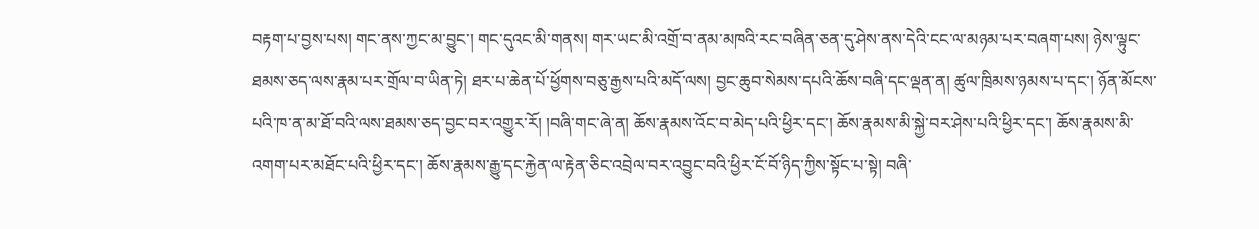བརྟག་པ་བྱས་པས། གང་ནས་ཀྱང་མ་བྱུང་། གང་དུའང་མི་གནས། གར་ཡང་མི་འགྲོ་བ་ནམ་མཁའི་རང་བཞིན་ཅན་དུ་ཤེས་ནས་དེའི་ངང་ལ་མཉམ་པར་བཞག་པས། ཉེས་ལྟུང་ཐམས་ཅད་ལས་རྣམ་པར་གྲོལ་བ་ཡིན་ཏེ། ཐར་པ་ཆེན་པོ་ཕྱོགས་བཅུ་རྒྱས་པའི་མདོ་ལས། བྱང་ཆུབ་སེམས་དཔའི་ཆོས་བཞི་དང་ལྡན་ན། ཚུལ་ཁྲིམས་ཉམས་པ་དང་། ཉོན་མོངས་པའི་ཁ་ན་མ་ཐོ་བའི་ལས་ཐམས་ཅད་བྱང་བར་འགྱུར་རོ། །བཞི་གང་ཞེ་ན། ཆོས་རྣམས་འོང་བ་མེད་པའི་ཕྱིར་དང་། ཆོས་རྣམས་མི་སྐྱེ་བར་ཤེས་པའི་ཕྱིར་དང་། ཆོས་རྣམས་མི་འགག་པར་མཐོང་པའི་ཕྱིར་དང་། ཆོས་རྣམས་རྒྱུ་དང་རྐྱེན་ལ་རྟེན་ཅིང་འབྲེལ་བར་འབྱུང་བའི་ཕྱིར་ངོ་བོ་ཉིད་ཀྱིས་སྟོང་པ་སྟེ། བཞི་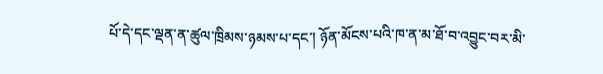པོ་དེ་དང་ལྡན་ན་ཚུལ་ཁྲིམས་ཉམས་པ་དང་། ཉོན་མོངས་པའི་ཁ་ན་མ་ཐོ་བ་འབྱུང་བར་མི་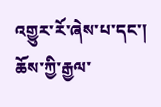འགྱུར་རོ་ཞེས་པ་དང་། ཆོས་ཀྱི་རྒྱལ་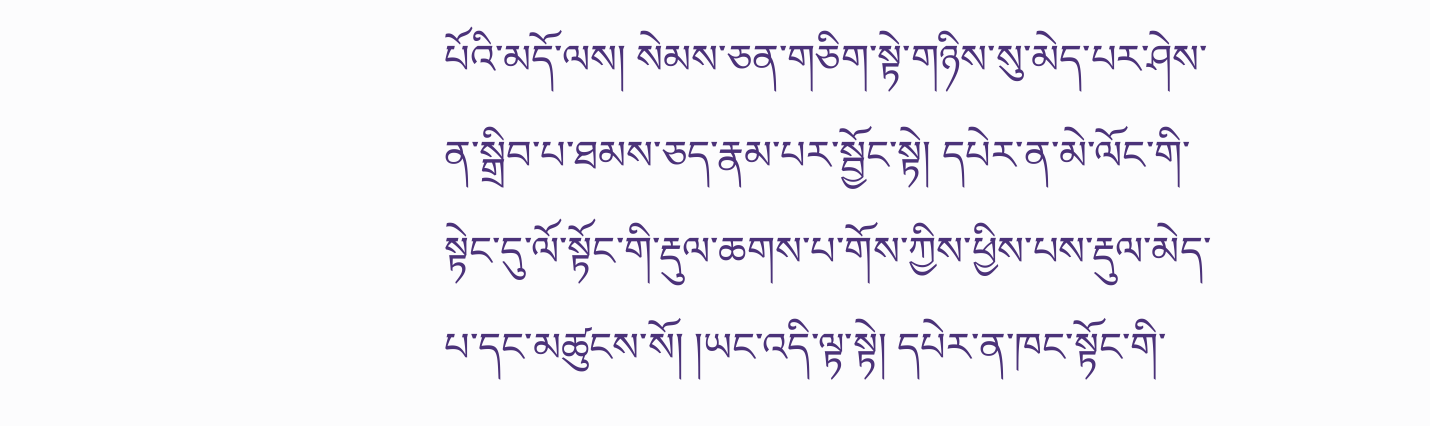པོའི་མདོ་ལས། སེམས་ཅན་གཅིག་སྟེ་གཉིས་སུ་མེད་པར་ཤེས་ན་སྒྲིབ་པ་ཐམས་ཅད་རྣམ་པར་སྦྱོང་སྟེ། དཔེར་ན་མེ་ལོང་གི་སྟེང་དུ་ལོ་སྟོང་གི་རྡུལ་ཆགས་པ་གོས་ཀྱིས་ཕྱིས་པས་རྡུལ་མེད་པ་དང་མཚུངས་སོ། །ཡང་འདི་ལྟ་སྟེ། དཔེར་ན་ཁང་སྟོང་གི་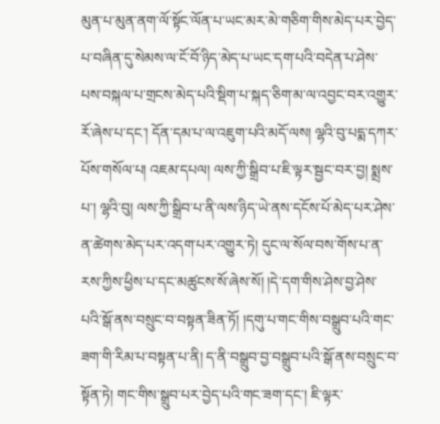མུན་པ་མུན་ནག་ལོ་སྟོང་ལོན་པ་ཡང་མར་མེ་གཅིག་གིས་མེད་པར་བྱེད་པ་བཞིན་དུ་སེམས་ལ་ངོ་བོ་ཉིད་མེད་པ་ཡང་དག་པའི་བདེན་པ་ཤེས་པས་བསྐལ་པ་གྲངས་མེད་པའི་སྡིག་པ་སྐད་ཅིག་མ་ལ་འབྱང་བར་འགྱུར་རོ་ཞེས་པ་དང་། དོན་དམ་པ་ལ་འཇུག་པའི་མདོ་ལས། ལྷའི་བུ་པདྨ་དཀར་པོས་གསོལ་པ། འཇམ་དཔལ། ལས་ཀྱི་སྒྲིབ་པ་ཇི་ལྟར་སྦྱང་བར་བྱ། སྨྲས་པ་། ལྷའི་བུ། ལས་ཀྱི་སྒྲིབ་པ་ནི་ལས་ཉིད་ཡེ་ནས་དངོས་པོ་མེད་པར་ཤེས་ན་ཚེགས་མེད་པར་འདག་པར་འགྱུར་ཏེ། དུང་ལ་སོལ་བས་གོས་པ་ན་རས་ཀྱིས་ཕྱིས་པ་དང་མཚུངས་སོ་ཞེས་སོ། །དེ་དག་གིས་ཤེས་བྱ་ཤེས་པའི་སྒོ་ནས་བསྲུང་བ་བསྟན་ཟིན་ཏོ། །དགུ་པ་གང་གིས་བསྒྲུབ་པའི་གང་ཟག་གི་རིམ་པ་བསྟན་པ་ནི། ད་ནི་བསྒྲུབ་བྱ་བསྒྲུབ་པའི་སྒོ་ནས་བསྲུང་བ་སྟོན་ཏེ། གང་གིས་སྒྲུབ་པར་བྱེད་པའི་གང་ཟག་དང་། ཇི་ལྟར་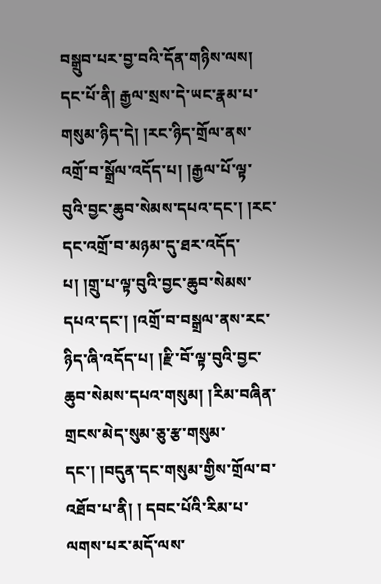བསྒྲུབ་པར་བྱ་བའི་དོན་གཉིས་ལས། དང་པོ་ནི། རྒྱལ་སྲས་དེ་ཡང་རྣམ་པ་གསུམ་ཉིད་དེ། །རང་ཉིད་གྲོལ་ནས་འགྲོ་བ་སྒྲོལ་འདོད་པ། །རྒྱལ་པོ་ལྟ་བུའི་བྱང་ཆུབ་སེམས་དཔའ་དང་། །རང་དང་འགྲོ་བ་མཉམ་དུ་ཐར་འདོད་པ། །གྲུ་པ་ལྟ་བུའི་བྱང་ཆུབ་སེམས་དཔའ་དང་། །འགྲོ་བ་བསྒྲལ་ནས་རང་ཉིད་ཞི་འདོད་པ། །རྫི་བོ་ལྟ་བུའི་བྱང་ཆུབ་སེམས་དཔའ་གསུམ། །རིམ་བཞིན་གྲངས་མེད་སུམ་ཅུ་རྩ་གསུམ་དང་། །བདུན་དང་གསུམ་གྱིས་གྲོལ་བ་འཐོབ་པ་ནི། ། དབང་པོའི་རིམ་པ་ལགས་པར་མདོ་ལས་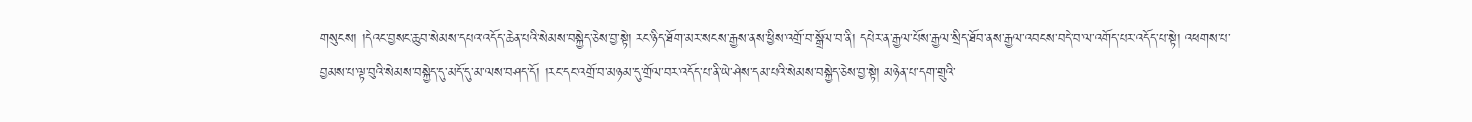གསུངས། །དེའང་བྱསང་ཆུབ་སེམས་དཔའ་འདོད་ཆེན་པའི་སེམས་བསྐྱེད་ཅེས་བྱ་སྟེ། རང་ཉིད་ཐོག་མར་སངས་རྒྱས་ནས་ཕྱིས་འགྲོ་བ་སྒྲོལ་བ་ནི། དཔེར་ན་རྒྱལ་པོས་རྒྱལ་སྲིད་ཐོབ་ནས་རྒྱལ་འབངས་བདེ་བ་ལ་འགོད་པར་འདོད་པ་སྟེ། འཕགས་པ་བྱམས་པ་ལྟ་བུའི་སེམས་བསྐྱེད་དུ་མདོ་དུ་མ་ལས་བཤད་དོ། །རང་དང་འགྲོ་བ་མཉམ་དུ་གྲོལ་བར་འདོད་པ་ནི་ཡེ་ཤེས་དམ་པའི་སེམས་བསྐྱེད་ཅེས་བྱ་སྟེ། མཉེན་པ་དག་གྲུའི་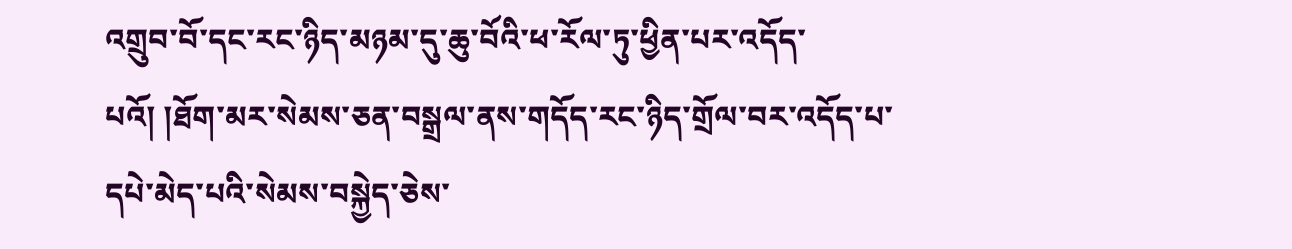འགྲུབ་བོ་དང་རང་ཉིད་མཉམ་དུ་ཆུ་བོའི་ཕ་རོལ་ཏུ་ཕྱིན་པར་འདོད་པའོ། །ཐོག་མར་སེམས་ཅན་བསྒྲལ་ནས་གདོད་རང་ཉིད་གྲོལ་བར་འདོད་པ་དཔེ་མེད་པའི་སེམས་བསྐྱེད་ཅེས་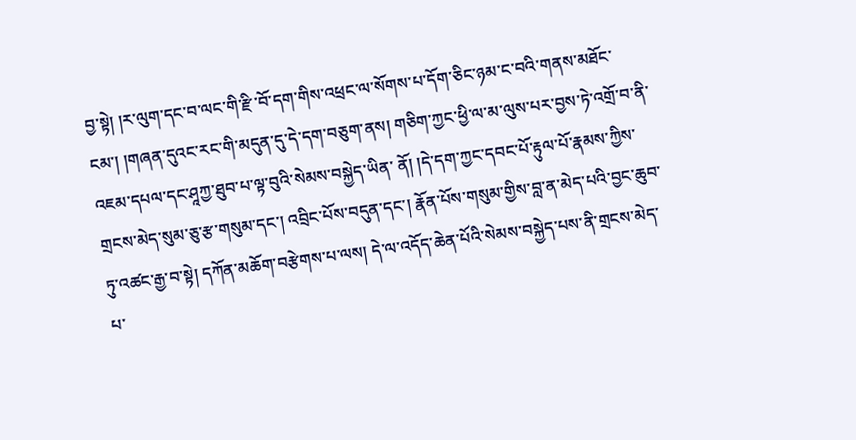བྱ་སྟེ། །ར་ལུག་དང་བ་ལང་གི་རྫི་བོ་དག་གིས་འཕྲང་ལ་སོགས་པ་དོག་ཅིང་ཉམ་ང་བའི་གནས་མཐོང་ངམ་། །གཞན་དུའང་རང་གི་མདུན་དུ་དེ་དག་བཅུག་ནས། གཅིག་ཀྱང་ཕྱི་ལ་མ་ལུས་པར་བྱས་ཏེ་འགྲོ་བ་ནི་འཇམ་དཔལ་དང་ཤཱཀྱ་ཐུབ་པ་ལྟ་བུའི་སེམས་བསྐྱེད་ཡིན་ ནོ། །དེ་དག་ཀྱང་དབང་པོ་རྟུལ་པོ་རྣམས་ཀྱིས་གྲངས་མེད་སུམ་ཅུ་རྩ་གསུམ་དང་། འབྲིང་པོས་བདུན་དང་། རྣོན་པོས་གསུམ་གྱིས་བླ་ན་མེད་པའི་བྱང་ཆུབ་ཏུ་འཚང་རྒྱ་བ་སྟེ། དཀོན་མཆོག་བརྩེགས་པ་ལས། དེ་ལ་འདོད་ཆེན་པོའི་སེམས་བསྐྱེད་པས་ནི་གྲངས་མེད་པ་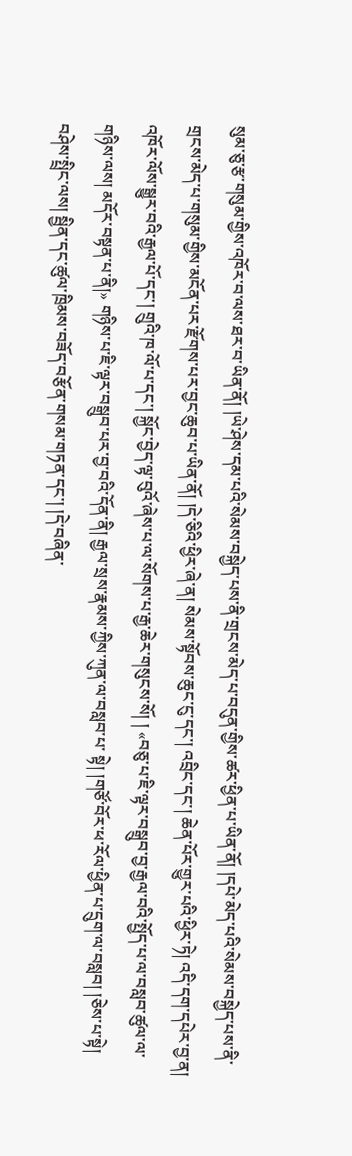སུམ་ཅུ་རྩ་གསུམ་གྱིས་འཁོར་བ་ལས་ཐར་བ་ཡིན་ནོ། །ཡེ་ཤེས་དམ་པའི་སེམས་བསྐྱེད་པས་ནི་གྲངས་མེད་པ་བདུན་གྱིས་ཚར་ཕྱིན་པ་ཡིན་ནོ། །དཔེ་མེད་པའི་སེམས་བསྐྱེད་པས་ནི་གྲངས་མེད་པ་གསུམ་གྱིས་མངོན་པར་རྫོགས་པར་བྱང་ཆུབ་པ་ཡིན་ནོ། །དེ་ཅིའི་ཕྱིར་ཞེ་ན། སེམས་སྟོབས་ཆུང་ངུ་དང་། འབྲིང་དང་། ཆེན་པོར་གྱུར་པའི་ཕྱིར་ཏེ། འདི་དག་དཔེར་བྱ་ན། འཁོར་ལོས་སྒྱུར་བའི་རྒྱལ་པོ་དང་། གྲུའི་ཁ་ལོ་པ་དང་། སྐྱོང་བྱེད་ལྟ་བུའོ་ཞེས་པ་ལ་སོགས་པ་རྒྱ་ཆེར་གསུངས་སོ། ། «བཅུ་པ་ཇི་ལྟར་བསྒྲུབ་བྱ་རྒྱལ་བའི་སྤྱོད་པ་ལ་བསླབ་ཚུལ་ལ་གཉིས་ལས། མདོར་བསྟན་པ་ནི།» གཉིས་པ་ཇི་ལྟར་བསྒྲུབ་པར་བྱ་བའི་དོན་ནི། རྒྱལ་སྲས་རྣམས་ཀྱིས་ཀུན་ལ་བསླབ་པ་ སྟེ། །གཙོ་བོར་ཕ་རོལ་ཕྱིན་པ་དྲུག་ལ་བསླབ། །ཅེས་པ་སྟེ། བཤེས་སྤྲིང་ལས། སྦྱིན་དང་ཚུལ་ཁྲིམས་བཟོད་བརྩོན་གསམ་གཏན་དང་། །དེ་བཞིན་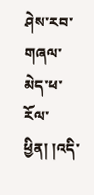ཤེས་རབ་གཞལ་མེད་ཕ་རོལ་ཕྱིན། །འདི་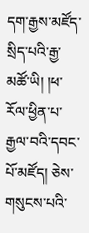དག་རྒྱས་མཛོད་སྲིད་པའི་རྒྱ་མཚོ་ཡི། །ཕ་རོལ་ཕྱིན་པ་རྒྱལ་བའི་དབང་པོ་མཛོད། ཅེས་གསུངས་པའི་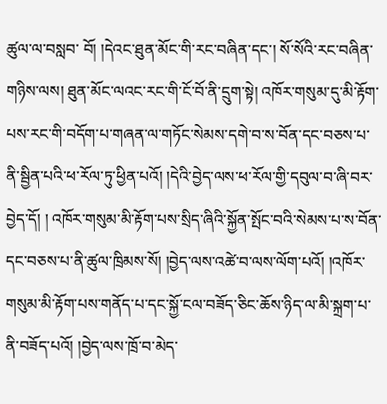ཚུལ་ལ་བསླབ་ བོ། །དེའང་ཐུན་མོང་གི་རང་བཞིན་དང་། སོ་སོའི་རང་བཞིན་གཉིས་ལས། ཐུན་མོང་ལའང་རང་གི་ངོ་བོ་ནི་དྲུག་སྟེ། འཁོར་གསུམ་དུ་མི་རྟོག་པས་རང་གི་བདོག་པ་གཞན་ལ་གཏོང་སེམས་དགེ་བ་ས་བོན་དང་བཅས་པ་ནི་སྦྱིན་པའི་ཕ་རོལ་ཏུ་ཕྱིན་པའོ། །དེའི་བྱེད་ལས་ཕ་རོལ་གྱི་དབུལ་བ་ཞི་བར་བྱེད་དོ། ། འཁོར་གསུམ་མི་རྟོག་པས་སྲིད་ཞིའི་སྐྱོན་སྤོང་བའི་སེམས་པ་ས་བོན་དང་བཅས་པ་ནི་ཚུལ་ཁྲིམས་སོ། །བྱེད་ལས་འཚེ་བ་ལས་ལོག་པའོ། །འཁོར་གསུམ་མི་རྟོག་པས་གནོད་པ་དང་སྐྱོ་ངལ་བཟོད་ཅིང་ཆོས་ཉིད་ལ་མི་སྐྲག་པ་ནི་བཟོད་པའོ། །བྱེད་ལས་ཁྲོ་བ་མེད་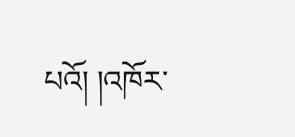པའོ། །འཁོར་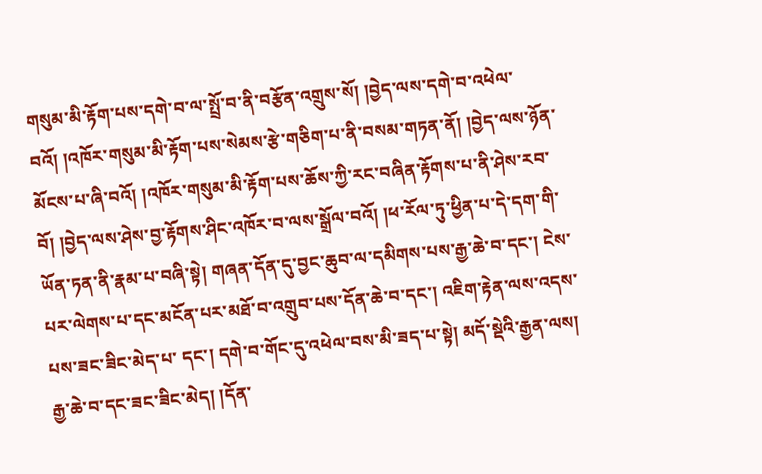གསུམ་མི་རྟོག་པས་དགེ་བ་ལ་སྤྲོ་བ་ནི་བརྩོན་འགྲུས་སོ། །བྱེད་ལས་དགེ་བ་འཕེལ་བའོ། །འཁོར་གསུམ་མི་རྟོག་པས་སེམས་རྩེ་གཅིག་པ་ནི་བསམ་གཏན་ནོ། །བྱེད་ལས་ཉོན་མོངས་པ་ཞི་བའོ། །འཁོར་གསུམ་མི་རྟོག་པས་ཆོས་ཀྱི་རང་བཞིན་རྟོགས་པ་ནི་ཤེས་རབ་བོ། །བྱེད་ལས་ཤེས་བྱ་རྟོགས་ཤིང་འཁོར་བ་ལས་སྒྲོལ་བའོ། །ཕ་རོལ་ཏུ་ཕྱིན་པ་དེ་དག་གི་ཡོན་ཏན་ནི་རྣམ་པ་བཞི་སྟེ། གཞན་དོན་དུ་བྱང་ཆུབ་ལ་དམིགས་པས་རྒྱ་ཆེ་བ་དང་། ངེས་པར་ལེགས་པ་དང་མངོན་པར་མཐོ་བ་འགྲུབ་པས་དོན་ཆེ་བ་དང་། འཇིག་རྟེན་ལས་འདས་པས་ཟང་ཟིང་མེད་པ་ དང་། དགེ་བ་གོང་དུ་འཕེལ་བས་མི་ཟད་པ་སྟེ། མདོ་སྡེའི་རྒྱན་ལས། རྒྱ་ཆེ་བ་དང་ཟང་ཟིང་མེད། །དོན་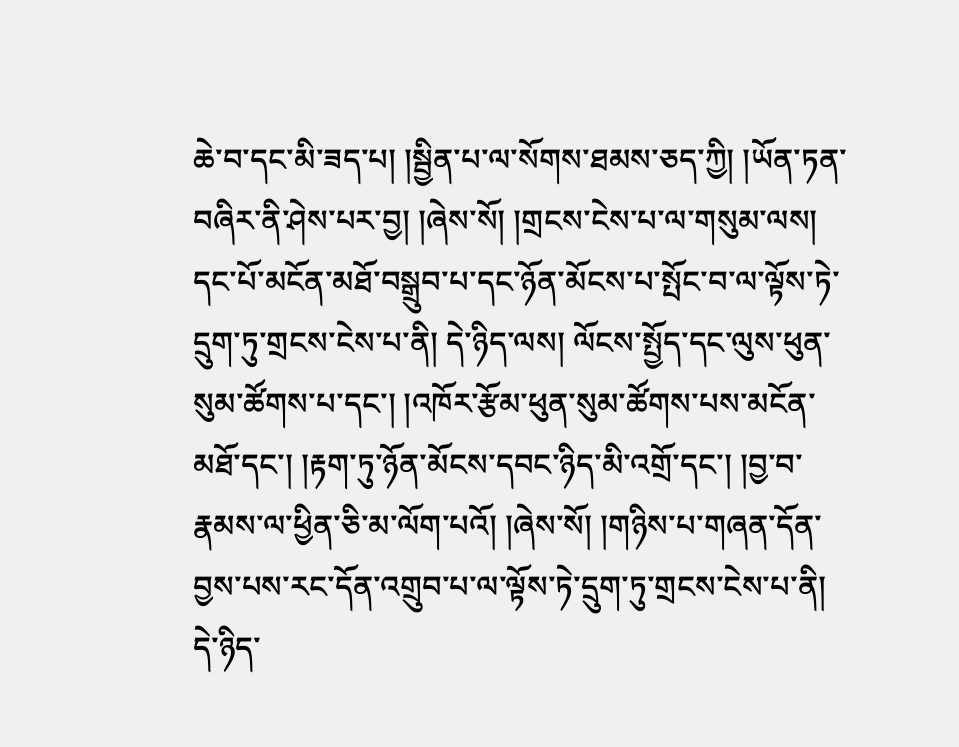ཆེ་བ་དང་མི་ཟད་པ། །སྦྱིན་པ་ལ་སོགས་ཐམས་ཅད་ཀྱི། །ཡོན་ཏན་བཞིར་ནི་ཤེས་པར་བྱ། །ཞེས་སོ། །གྲངས་ངེས་པ་ལ་གསུམ་ལས། དང་པོ་མངོན་མཐོ་བསྒྲུབ་པ་དང་ཉོན་མོངས་པ་སྤོང་བ་ལ་ལྟོས་ཏེ་དྲུག་ཏུ་གྲངས་ངེས་པ་ནི། དེ་ཉིད་ལས། ལོངས་སྤྱོད་དང་ལུས་ཕུན་སུམ་ཚོགས་པ་དང་། །འཁོར་རྩོམ་ཕུན་སུམ་ཚོགས་པས་མངོན་མཐོ་དང་། །རྟག་ཏུ་ཉོན་མོངས་དབང་ཉིད་མི་འགྲོ་དང་། །བྱ་བ་རྣམས་ལ་ཕྱིན་ཅི་མ་ལོག་པའོ། །ཞེས་སོ། །གཉིས་པ་གཞན་དོན་བྱས་པས་རང་དོན་འགྲུབ་པ་ལ་ལྟོས་ཏེ་དྲུག་ཏུ་གྲངས་ངེས་པ་ནི། དེ་ཉིད་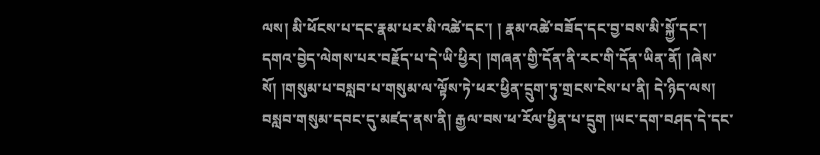ལས། མི་ཕོངས་པ་དང་རྣམ་པར་མི་འཚེ་དང་། ། རྣམ་འཚེ་བཟོད་དང་བྱ་བས་མི་སྐྱོ་དང་། དགའ་བྱེད་ལེགས་པར་བརྗོད་པ་དེ་ཡི་ཕྱིར། །གཞན་གྱི་དོན་ནི་རང་གི་དོན་ཡིན་ནོ། །ཞེས་སོ། །གསུམ་པ་བསླབ་པ་གསུམ་ལ་ལྟོས་ཏེ་ཕར་ཕྱིན་དྲུག་ཏུ་གྲངས་ངེས་པ་ནི། དེ་ཉིད་ལས། བསླབ་གསུམ་དབང་དུ་མཛད་ནས་ནི། རྒྱལ་བས་ཕ་རོལ་ཕྱིན་པ་དྲུག །ཡང་དག་བཤད་དེ་དང་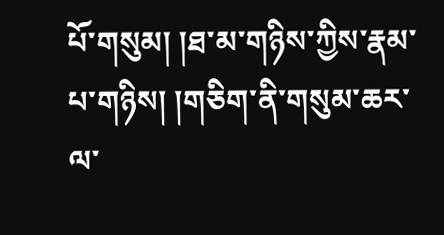པོ་གསུམ། །ཐ་མ་གཉིས་ཀྱིས་རྣམ་པ་གཉིས། །གཅིག་ནི་གསུམ་ཆར་ལ་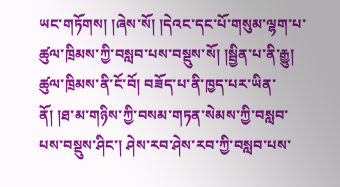ཡང་གཏོགས། །ཞེས་སོ། །དེའང་དང་པོ་གསུམ་ལྷག་པ་ཚུལ་ཁྲིམས་ཀྱི་བསླབ་པས་བསྡུས་སོ། །སྦྱིན་པ་ནི་རྒྱུ། ཚུལ་ཁྲིམས་ནི་ངོ་བོ། བཟོད་པ་ནི་ཁྱད་པར་ཡིན་ནོ། །ཐ་མ་གཉིས་ཀྱི་བསམ་གཏན་སེམས་ཀྱི་བསླབ་པས་བསྡུས་ཤིང་། ཤེས་རབ་ཤེས་རབ་ཀྱི་བསླབ་པས་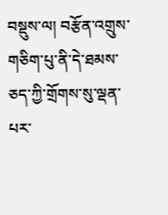བསྡུས་ལ། བརྩོན་འགྲུས་གཅིག་པུ་ནི་དེ་ཐམས་ཅད་ཀྱི་གྲོགས་སུ་ལྡན་པར་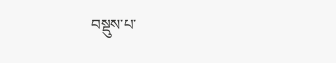བསྡུས་པ་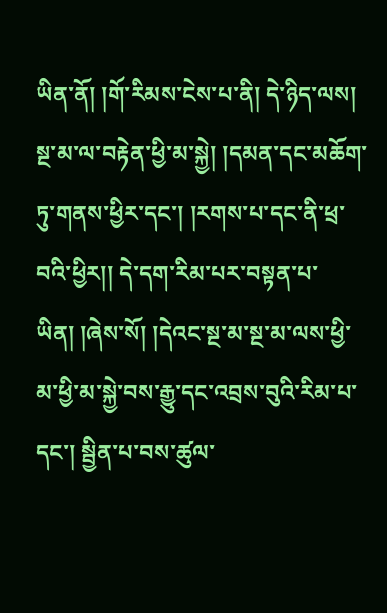ཡིན་ནོ། །གོ་རིམས་ངེས་པ་ནི། དེ་ཉིད་ལས། སྔ་མ་ལ་བརྟེན་ཕྱི་མ་སྐྱེ། །དམན་དང་མཆོག་ཏུ་གནས་ཕྱིར་དང་། །རགས་པ་དང་ནི་ཕྲ་བའི་ཕྱིར།། དེ་དག་རིམ་པར་བསྟན་པ་ཡིན། །ཞེས་སོ། །དེའང་སྔ་མ་སྔ་མ་ལས་ཕྱི་མ་ཕྱི་མ་སྐྱེ་བས་རྒྱུ་དང་འབྲས་བུའི་རིམ་པ་དང་། སྦྱིན་པ་བས་ཚུལ་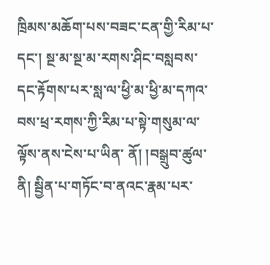ཁྲིམས་མཆོག་པས་བཟང་ངན་གྱི་རིམ་པ་དང་། སྔ་མ་སྔ་མ་རགས་ཤིང་བསླབས་དང་རྟོགས་པར་སླ་ལ་ཕྱི་མ་ཕྱི་མ་དཀའ་བས་ཕྲ་རགས་ཀྱི་རིམ་པ་སྟེ་གསུམ་ལ་ལྟོས་ནས་ངེས་པ་ཡིན་ ནོ། །བསྒྲུབ་ཚུལ་ནི། སྦྱིན་པ་གཏོང་བ་ནའང་རྣམ་པར་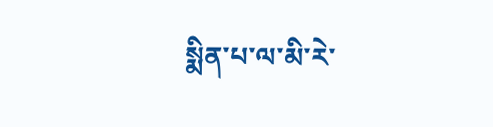སྨིན་པ་ལ་མི་རེ་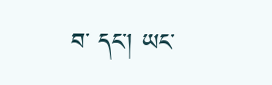བ་ དང་། ཡང་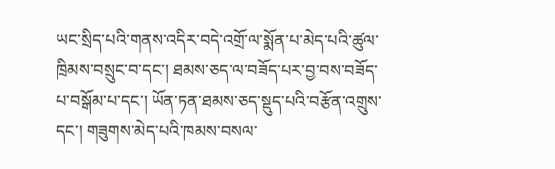ཡང་སྲིད་པའི་གནས་འདིར་བདེ་འགྲོ་ལ་སྨོན་པ་མེད་པའི་ཚུལ་ཁྲིམས་བསྲུང་བ་དང་། ཐམས་ཅད་ལ་བཟོད་པར་བྱ་བས་བཟོད་པ་བསྒོམ་པ་དང་། ཡོན་ཏན་ཐམས་ཅད་སྡུད་པའི་བརྩོན་འགྲུས་དང་། གཟུགས་མེད་པའི་ཁམས་བསལ་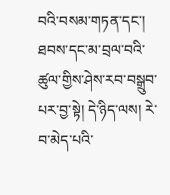བའི་བསམ་གཏན་དང་། ཐབས་དང་མ་བྲལ་བའི་ཚུལ་གྱིས་ཤེས་རབ་བསྒྲུབ་པར་བྱ་སྟེ། དེ་ཉིད་ལས། རེ་བ་མེད་པའི་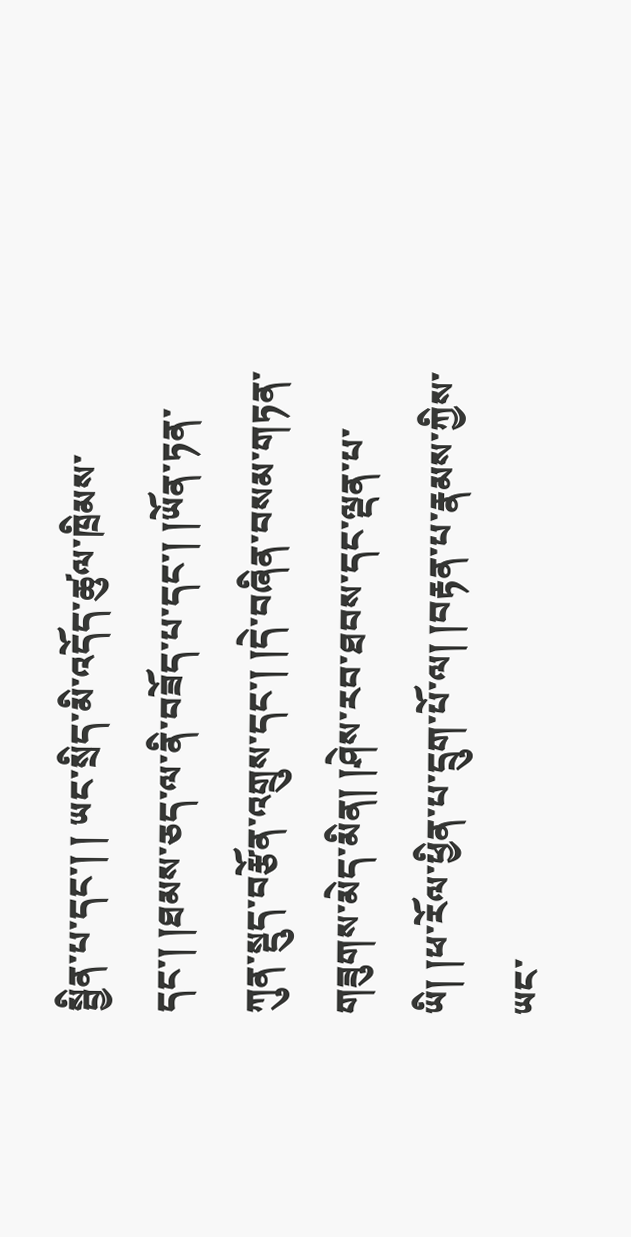སྦྱིན་པ་དང་། ། ཡང་སྲིད་མི་འདོད་ཚུལ་ཁྲིམས་དང་། །ཐམས་ཅད་ལ་ནི་བཟོད་པ་དང་། །ཡོན་ཏན་ཀུན་སྡུད་བརྩོན་འགྲུས་དང་། །དེ་བཞིན་བསམ་གཏན་གཟུགས་མེད་མིན། །ཤེས་རབ་ཐབས་དང་ལྡན་པ་ཡི། །ཕ་རོལ་ཕྱིན་པ་དྲུག་པོ་ལ། །བརྟན་པ་རྣམས་ཀྱིས་ཡང་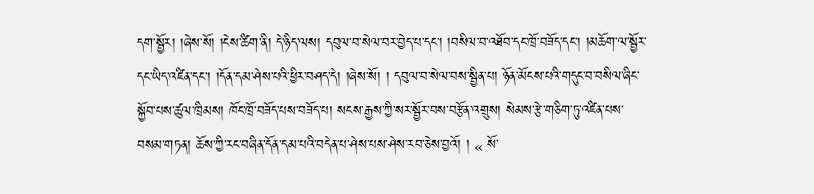དག་སྦྱོར། །ཞེས་སོ། །ངེས་ཚིག་ནི། དེ་ཉིད་ལས། དབུལ་བ་སེལ་བར་བྱེད་པ་དང་། །བསིལ་བ་འཐོབ་དང་ཁྲོ་བཟོད་དང་། །མཆོག་ལ་སྦྱོར་དང་ཡིད་འཛིན་དང་། །དོན་དམ་ཤེས་པའི་ཕྱིར་བཤད་དེ། །ཞེས་སོ། ། དབུལ་བ་སེལ་བས་སྦྱིན་པ། ཉོན་མོངས་པའི་གདུང་བ་བསིལ་ཞིང་སྐྱོབ་པས་ཚུལ་ཁྲིམས། ཁོང་ཁྲོ་བཟོད་པས་བཟོད་པ། སངས་རྒྱས་ཀྱི་སར་སྦྱོར་བས་བརྩོན་འགྲུས། སེམས་རྩེ་གཅིག་ཏུ་འཛིན་པས་བསམ་གཏན། ཆོས་ཀྱི་རང་བཞིན་དོན་དམ་པའི་བདེན་པ་ཤེས་པས་ཤེས་རབ་ཅེས་བྱའོ། ། « སོ་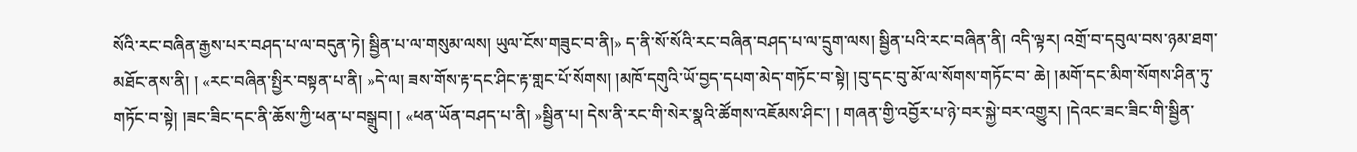སོའི་རང་བཞིན་རྒྱས་པར་བཤད་པ་ལ་བདུན་ཏེ། སྦྱིན་པ་ལ་གསུམ་ལས། ཡུལ་ངོས་གཟུང་བ་ནི།» ད་ནི་སོ་སོའི་རང་བཞིན་བཤད་པ་ལ་དྲུག་ལས། སྦྱིན་པའི་རང་བཞིན་ནི། འདི་ལྟར། འགྲོ་བ་དབུལ་བས་ཉམ་ཐག་མཐོང་ནས་ནི། ། «རང་བཞིན་སྤྱིར་བསྟན་པ་ནི། »དེ་ལ། ཟས་གོས་རྟ་དང་ཤིང་རྟ་གླང་པོ་སོགས། །མཁོ་དགུའི་ཡོ་བྱད་དཔག་མེད་གཏོང་བ་སྟེ། །བུ་དང་བུ་མོ་ལ་སོགས་གཏོང་བ་ ཆེ། །མགོ་དང་མིག་སོགས་ཤིན་ཏུ་གཏོང་བ་སྟེ། །ཟང་ཟིང་དང་ནི་ཆོས་ཀྱི་ཕན་པ་བསྒྲུབ། ། «ཕན་ཡོན་བཤད་པ་ནི། »སྦྱིན་པ། དེས་ནི་རང་གི་སེར་སྣའི་ཚོགས་འཇོམས་ཤིང་། ། གཞན་གྱི་འབྱོར་པ་ཉེ་བར་སྐྱེ་བར་འགྱུར། །དེའང་ཟང་ཟིང་གི་སྦྱིན་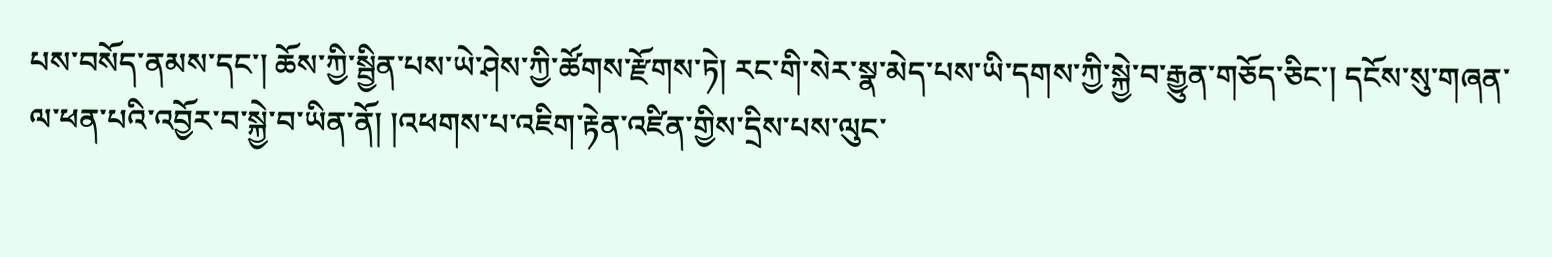པས་བསོད་ནམས་དང་། ཆོས་ཀྱི་སྦྱིན་པས་ཡེ་ཤེས་ཀྱི་ཚོགས་རྫོགས་ཏེ། རང་གི་སེར་སྣ་མེད་པས་ཡི་དགས་ཀྱི་སྐྱེ་བ་རྒྱུན་གཅོད་ཅིང་། དངོས་སུ་གཞན་ལ་ཕན་པའི་འབྱོར་བ་སྐྱེ་བ་ཡིན་ནོ། །འཕགས་པ་འཇིག་རྟེན་འཛིན་གྱིས་དྲིས་པས་ལུང་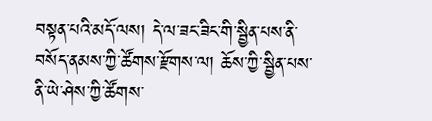བསྟན་པའི་མདོ་ལས། དེ་ལ་ཟང་ཟིང་གི་སྦྱིན་པས་ནི་བསོད་ནམས་ཀྱི་ཚོགས་རྫོགས་ལ། ཆོས་ཀྱི་སྦྱིན་པས་ནི་ཡེ་ཤེས་ཀྱི་ཚོགས་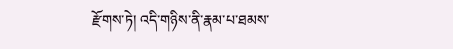རྫོགས་ཏེ། འདི་གཉིས་ནི་རྣམ་པ་ཐམས་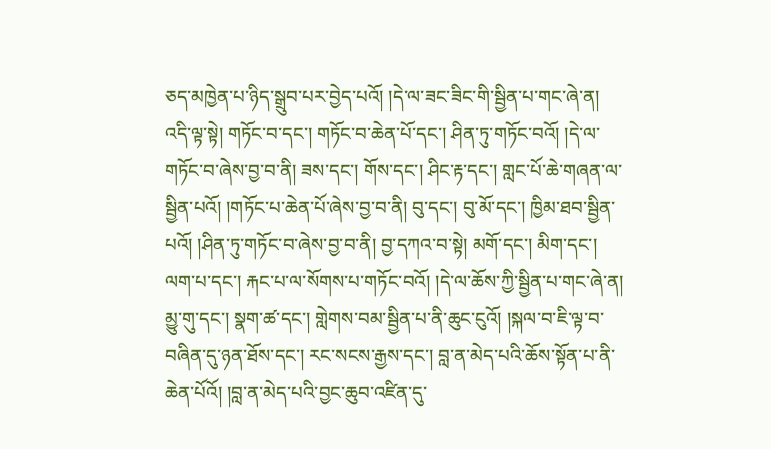ཅད་མཁྱེན་པ་ཉིད་སྒྲུབ་པར་བྱེད་པའོ། །དེ་ལ་ཟང་ཟིང་གི་སྦྱིན་པ་གང་ཞེ་ན། འདི་ལྟ་སྟེ། གཏོང་བ་དང་། གཏོང་བ་ཆེན་པོ་དང་། ཤིན་ཏུ་གཏོང་བའོ། །དེ་ལ་གཏོང་བ་ཞེས་བྱ་བ་ནི། ཟས་དང་། གོས་དང་། ཤིང་རྟ་དང་། གླང་པོ་ཆེ་གཞན་ལ་སྦྱིན་པའོ། །གཏོང་པ་ཆེན་པོ་ཞེས་བྱ་བ་ནི། བུ་དང་། བུ་མོ་དང་། ཁྱིམ་ཐབ་སྦྱིན་པའོ། །ཤིན་ཏུ་གཏོང་བ་ཞེས་བྱ་བ་ནི། བྱ་དཀའ་བ་སྟེ། མགོ་དང་། མིག་དང་། ལག་པ་དང་། རྐང་པ་ལ་སོགས་པ་གཏོང་བའོ། །དེ་ལ་ཆོས་ཀྱི་སྦྱིན་པ་གང་ཞེ་ན། མྱུ་གུ་དང་། སྣག་ཚ་དང་། གླེགས་བམ་སྦྱིན་པ་ནི་ཆུང་ངུའོ། །སྐལ་བ་ཇི་ལྟ་བ་བཞིན་དུ་ཉན་ཐོས་དང་། རང་སངས་རྒྱས་དང་། བླ་ན་མེད་པའི་ཆོས་སྟོན་པ་ནི་ཆེན་པོའོ། །བླ་ན་མེད་པའི་བྱང་ཆུབ་འཛིན་དུ་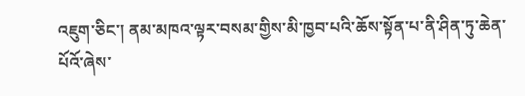འཇུག་ཅིང་། ནམ་མཁའ་ལྟར་བསམ་གྱིས་མི་ཁྱབ་པའི་ཆོས་སྟོན་པ་ནི་ཤིན་ཏུ་ཆེན་པོའོ་ཞེས་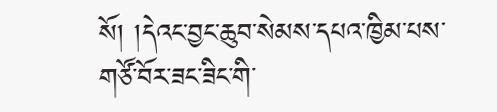སོ། །དེའང་བྱང་ཆུབ་སེམས་དཔའ་ཁྱིམ་པས་གཙོ་བོར་ཟང་ཟིང་གི་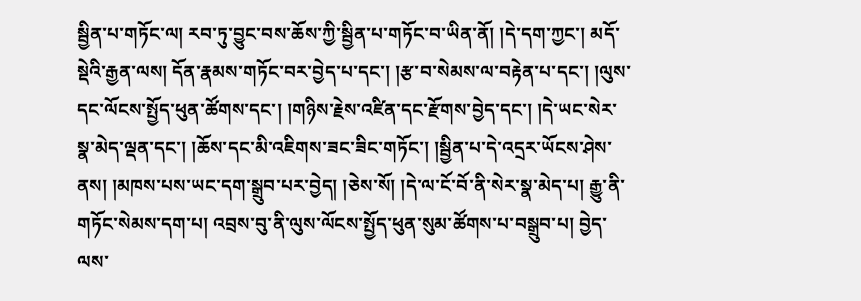སྦྱིན་པ་གཏོང་ལ། རབ་ཏུ་བྱུང་བས་ཆོས་ཀྱི་སྦྱིན་པ་གཏོང་བ་ཡིན་ནོ། །དེ་དག་ཀྱང་། མདོ་སྡེའི་རྒྱན་ལས། དོན་རྣམས་གཏོང་བར་བྱེད་པ་དང་། །རྩ་བ་སེམས་ལ་བརྟེན་པ་དང་། །ལུས་དང་ལོངས་སྤྱོད་ཕུན་ཚོགས་དང་། །གཉིས་རྗེས་འཛིན་དང་རྫོགས་བྱེད་དང་། །དེ་ཡང་སེར་སྣ་མེད་ལྡན་དང་། །ཆོས་དང་མི་འཇིགས་ཟང་ཟིང་གཏོང་། །སྦྱིན་པ་དེ་འདྲར་ཡོངས་ཤེས་ནས། །མཁས་པས་ཡང་དག་སྒྲུབ་པར་བྱེད། །ཅེས་སོ། །དེ་ལ་ངོ་བོ་ནི་སེར་སྣ་མེད་པ། རྒྱུ་ནི་གཏོང་སེམས་དག་པ། འབྲས་བུ་ནི་ལུས་ལོངས་སྤྱོད་ཕུན་སུམ་ཚོགས་པ་བསྒྲུབ་པ། བྱེད་ལས་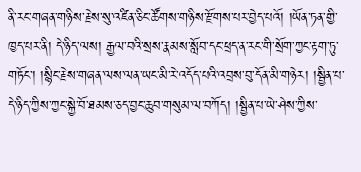ནི་རང་གཞན་གཉིས་རྗེས་སུ་འཛིན་ཅིང་ཚོགས་གཉིས་རྫོགས་པར་བྱེད་པའོ། །ཡོན་ཏན་གྱི་ཁྱད་པར་ནི། དེ་ཉིད་ལས། རྒྱལ་བའི་སྲས་རྣམས་སློབ་དང་ཕྲད་ན་རང་གི་སྲོག་ཀྱང་རྟག་ཏུ་གཏོང་། །སྙིང་རྗེས་གཞན་ལས་ལན་ཡང་མི་རེ་འདོད་པའི་འབྲས་བུ་དོན་མི་གཉེར། །སྦྱིན་པ་དེ་ཉིད་ཀྱིས་ཀྱང་སྐྱེ་བོ་ཐམས་ཅད་བྱང་ཆུབ་གསུམ་ལ་བཀོད། །སྦྱིན་པ་ཡེ་ཤེས་ཀྱིས་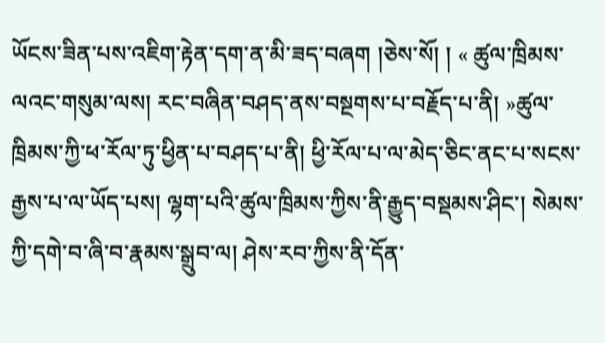ཡོངས་ཟིན་པས་འཇིག་རྟེན་དག་ན་མི་ཟད་བཞག །ཅེས་སོ། ། « ཚུལ་ཁྲིམས་ལའང་གསུམ་ལས། རང་བཞིན་བཤད་ནས་བསྔགས་པ་བརྗོད་པ་ནི། »ཚུལ་ཁྲིམས་ཀྱི་ཕ་རོལ་ཏུ་ཕྱིན་པ་བཤད་པ་ནི། ཕྱི་རོལ་པ་ལ་མེད་ཅིང་ནང་པ་སངས་རྒྱས་པ་ལ་ཡོད་པས། ལྷག་པའི་ཚུལ་ཁྲིམས་ཀྱིས་ནི་རྒྱུད་བསྡམས་ཤིང་། སེམས་ཀྱི་དགེ་བ་ཞི་བ་རྣམས་སྒྲུབ་ལ། ཤེས་རབ་ཀྱིས་ནི་དོན་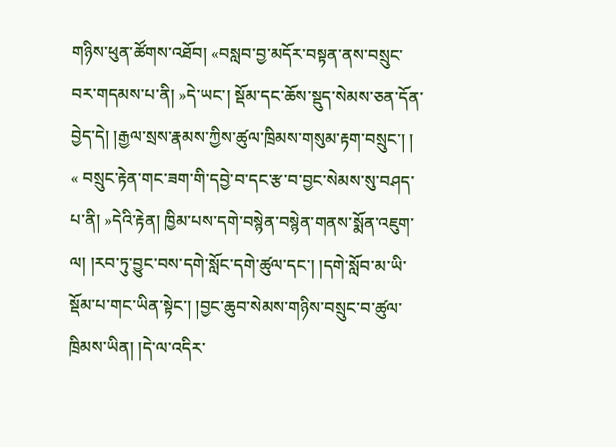གཉིས་ཕུན་ཚོགས་འཐོབ། «བསླབ་བྱ་མདོར་བསྟན་ནས་བསྲུང་བར་གདམས་པ་ནི། »དེ་ཡང་། སྡོམ་དང་ཆོས་སྡུད་སེམས་ཅན་དོན་བྱེད་དེ། །རྒྱལ་སྲས་རྣམས་ཀྱིས་ཚུལ་ཁྲིམས་གསུམ་རྟག་བསྲུང་། ། « བསྲུང་རྟེན་གང་ཟག་གི་དབྱེ་བ་དང་རྩ་བ་བྱང་སེམས་སུ་བཤད་པ་ནི། »དེའི་རྟེན། ཁྱིམ་པས་དགེ་བསྙེན་བསྙེན་གནས་སྨོན་འཇུག་ལ། །རབ་ཏུ་བྱུང་བས་དགེ་སློང་དགེ་ཚུལ་དང་། །དགེ་སློབ་མ་ཡི་སྡོམ་པ་གང་ཡིན་སྟེང་། །བྱང་ཆུབ་སེམས་གཉིས་བསྲུང་བ་ཚུལ་ཁྲིམས་ཡིན། །དེ་ལ་འདིར་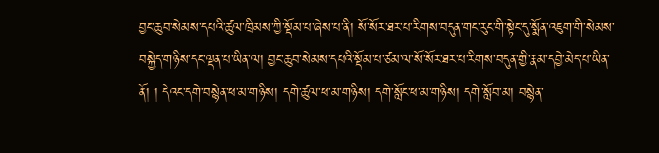བྱང་ཆུབ་སེམས་དཔའི་ཚུལ་ཁྲིམས་ཀྱི་སྡོམ་པ་ཞེས་པ་ནི། སོ་སོར་ཐར་པ་རིགས་བདུན་གང་རུང་གི་སྟེང་དུ་སྨོན་འཇུག་གི་སེམས་བསྐྱེད་གཉིས་དང་ལྡན་པ་ཡིན་ལ། བྱང་ཆུབ་སེམས་དཔའི་སྡོམ་པ་ཙམ་ལ་སོ་སོར་ཐར་པ་རིགས་བདུན་གྱི་རྣམ་དབྱེ་མེད་པ་ཡིན་ནོ། ། དེའང་དགེ་བསྙེན་ཕ་མ་གཉིས། དགེ་ཚུལ་ཕ་མ་གཉིས། དགེ་སློང་ཕ་མ་གཉིས། དགེ་སློབ་མ། བསྙེན་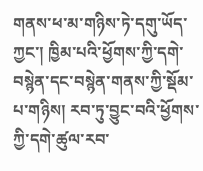གནས་ཕ་མ་གཉིས་ཏེ་དགུ་ཡོད་ཀྱང་། ཁྱིམ་པའི་ཕྱོགས་ཀྱི་དགེ་བསྙེན་དང་བསྙེན་གནས་ཀྱི་སྡོམ་པ་གཉིས། རབ་ཏུ་བྱུང་བའི་ཕྱོགས་ཀྱི་དགེ་ཚུལ་རབ་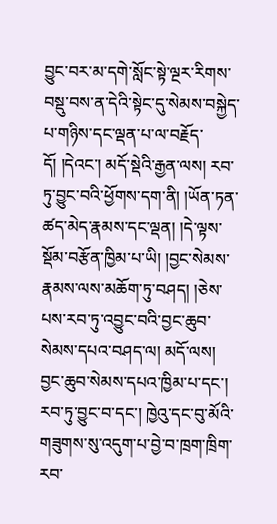བྱུང་བར་མ་དགེ་སློང་སྟེ་ལྔར་རིགས་བསྡུ་བས་ན་དེའི་སྟེང་དུ་སེམས་བསྐྱེད་པ་གཉིས་དང་ལྡན་པ་ལ་བརྗོད་དོ། །དེའང་། མདོ་སྡེའི་རྒྱན་ལས། རབ་ཏུ་བྱུང་བའི་ཕྱོགས་དག་ནི། །ཡོན་ཏན་ཚད་མེད་རྣམས་དང་ལྡན། །དེ་ལྟས་སྡོམ་བརྩོན་ཁྱིམ་པ་ཡི། །བྱང་སེམས་རྣམས་ལས་མཆོག་ཏུ་བཤད། །ཅེས་པས་རབ་ཏུ་འབྱུང་བའི་བྱང་ཆུབ་སེམས་དཔའ་བཤད་ལ། མདོ་ལས། བྱང་ཆུབ་སེམས་དཔའ་ཁྱིམ་པ་དང་། རབ་ཏུ་བྱུང་བ་དང་། ཁྱེའུ་དང་བུ་མོའི་གཟུགས་སུ་འདུག་པ་བྱེ་བ་ཁྲག་ཁྲིག་རབ་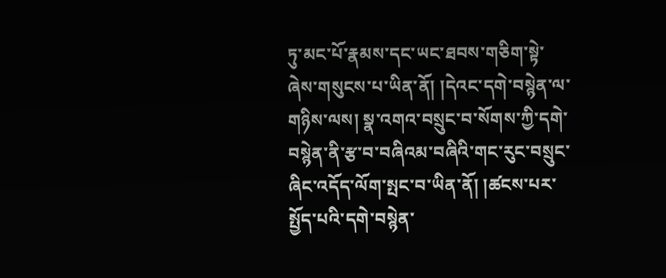ཏུ་མང་པོ་རྣམས་དང་ཡང་ཐབས་གཅིག་སྟེ་ཞེས་གསུངས་པ་ཡིན་ནོ། །དེའང་དགེ་བསྙེན་ལ་གཉིས་ལས། སྣ་འགའ་བསྲུང་བ་སོགས་ཀྱི་དགེ་བསྙེན་ནི་རྩ་བ་བཞིའམ་བཞིའི་གང་རུང་བསྲུང་ཞིང་འདོད་ལོག་སྤང་བ་ཡིན་ནོ། །ཚངས་པར་སྤྱོད་པའི་དགེ་བསྙེན་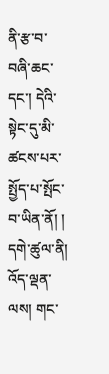ནི་རྩ་བ་བཞི་ཆང་དང་། དེའི་སྟེང་དུ་མི་ཚངས་པར་སྤྱོད་པ་སྤོང་བ་ཡིན་ནོ། ། དགེ་ཚུལ་ནི། འོད་ལྡན་ལས། གང་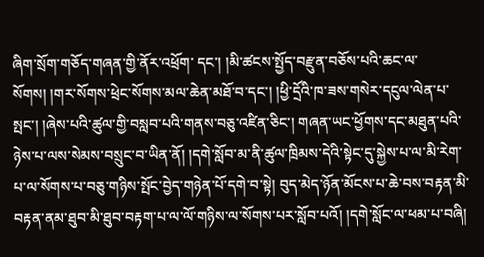ཞིག་སྲོག་གཅོད་གཞན་གྱི་ནོར་འཕྲོག་ དང་། །མི་ཚངས་སྤྱོད་བརྫུན་བཅོས་པའི་ཆང་ལ་སོགས། །གར་སོགས་ཕྲེང་སོགས་མལ་ཆེན་མཐོ་བ་དང་། །ཕྱི་དྲོའི་ཁ་ཟས་གསེར་དངུལ་ལེན་པ་ སྤང་། །ཞེས་པའི་ཚུལ་གྱི་བསླབ་པའི་གནས་བཅུ་འཛིན་ཅིང་། གཞན་ཡང་ཕྱོགས་དང་མཐུན་པའི་ཉེས་པ་ལས་སེམས་བསྲུང་བ་ཡིན་ནོ། །དགེ་སློབ་མ་ནི་ཚུལ་ཁྲིམས་དེའི་སྟེང་དུ་སྐྱེས་པ་ལ་མི་རེག་པ་ལ་སོགས་པ་བཅུ་གཉིས་སྤོང་བྱེད་གཉེན་པོ་དགེ་བ་སྟེ། བུད་མེད་ཉོན་མོངས་པ་ཆེ་བས་བརྟན་མི་བརྟན་ནམ་ཐུབ་མི་ཐུབ་བརྟག་པ་ལ་ལོ་གཉིས་ལ་སོགས་པར་སློབ་པའོ། །དགེ་སློང་ལ་ཕམ་པ་བཞི།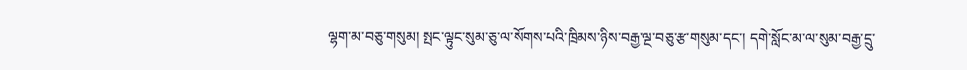ལྷག་མ་བཅུ་གསུམ། སྤང་ལྟུང་སུམ་ཅུ་ལ་སོགས་པའི་ཁྲིམས་ཉིས་བརྒྱ་ལྔ་བཅུ་རྩ་གསུམ་དང་། དགེ་སློང་མ་ལ་སུམ་བརྒྱ་དྲུ་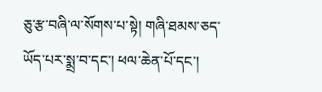ཅུ་རྩ་བཞི་ལ་སོགས་པ་སྟེ། གཞི་ཐམས་ཅད་ཡོད་པར་སྨྲ་བ་དང་། ཕལ་ཆེན་པོ་དང་།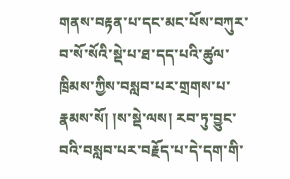གནས་བརྟན་པ་དང་མང་པོས་བཀུར་བ་སོ་སོའི་སྡེ་པ་ཐ་དད་པའི་ཚུལ་ཁྲིམས་ཀྱིས་བསླབ་པར་གྲགས་པ་རྣམས་སོ། །ས་སྡེ་ལས། རབ་ཏུ་བྱུང་བའི་བསླབ་པར་བརྗོད་པ་དེ་དག་གི་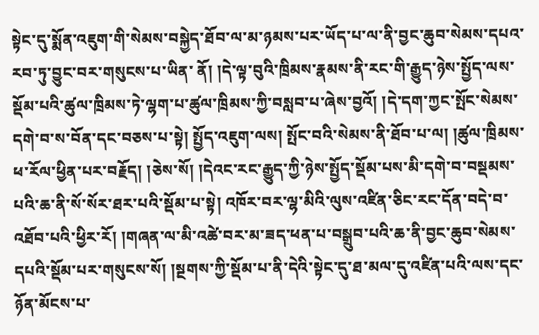སྟེང་དུ་སྨོན་འཇུག་གི་སེམས་བསྐྱེད་ཐོབ་ལ་མ་ཉམས་པར་ཡོད་པ་ལ་ནི་བྱང་ཆུབ་སེམས་དཔའ་རབ་ཏུ་བྱུང་བར་གསུངས་པ་ཡིན་ ནོ། །དེ་ལྟ་བུའི་ཁྲིམས་རྣམས་ནི་རང་གི་རྒྱུད་ཉེས་སྤྱོད་ལས་སྡོམ་པའི་ཚུལ་ཁྲིམས་ཏེ་ལྷག་པ་ཚུལ་ཁྲིམས་ཀྱི་བསླབ་པ་ཞེས་བྱའོ། །དེ་དག་ཀྱང་སྤོང་སེམས་དགེ་བ་ས་བོན་དང་བཅས་པ་སྟེ། སྤྱོད་འཇུག་ལས། སྤོང་བའི་སེམས་ནི་ཐོབ་པ་ལ། །ཚུལ་ཁྲིམས་ཕ་རོལ་ཕྱིན་པར་བརྗོད། །ཅེས་སོ། །དེའང་རང་རྒྱུད་ཀྱི་ཉེས་སྤྱོད་སྡོམ་པས་མི་དགེ་བ་བསྡམས་པའི་ཆ་ནི་སོ་སོར་ཐར་པའི་སྡོམ་པ་སྟེ། འཁོར་བར་ལྷ་མིའི་ལུས་འཛིན་ཅིང་རང་དོན་བདེ་བ་འཐོབ་པའི་ཕྱིར་རོ། །གཞན་ལ་མི་འཚེ་བར་མ་ཟད་ཕན་པ་བསྒྲུབ་པའི་ཆ་ནི་བྱང་ཆུབ་སེམས་དཔའི་སྡོམ་པར་གསུངས་སོ། །སྔགས་ཀྱི་སྡོམ་པ་ནི་དེའི་སྟེང་དུ་ཐ་མལ་དུ་འཛིན་པའི་ལས་དང་ཉོན་མོངས་པ་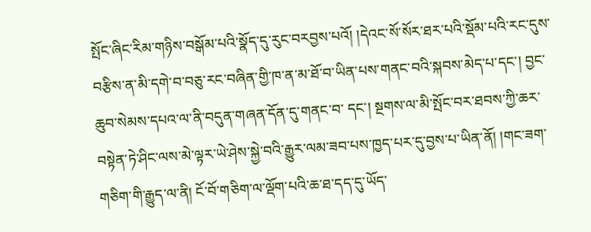སྤོང་ཞིང་རིམ་གཉིས་བསྒོམ་པའི་སྣོད་དུ་རུང་བརབྱས་པའོ། །དེའང་སོ་སོར་ཐར་པའི་སྡོམ་པའི་རང་དུས་བརྩིས་ན་མི་དགེ་བ་བཅུ་རང་བཞིན་གྱི་ཁ་ན་མ་ཐོ་བ་ཡིན་པས་གནང་བའི་སྐབས་མེད་པ་དང་། བྱང་ཆུབ་སེམས་དཔའ་ལ་ནི་བདུན་གཞན་དོན་དུ་གནང་བ་ དང་། སྔགས་ལ་མི་སྤོང་བར་ཐབས་ཀྱི་ཆར་བསྟེན་ཏེ་ཤིང་ལས་མེ་ལྟར་ཡེ་ཤེས་སྐྱེ་བའི་རྒྱུར་ལམ་ཟབ་པས་ཁྱད་པར་དུ་བྱས་པ་ཡིན་ནོ། །གང་ཟག་གཅིག་གི་རྒྱུད་ལ་ནི། ངོ་བོ་གཅིག་ལ་ལྡོག་པའི་ཆ་ཐ་དད་དུ་ཡོད་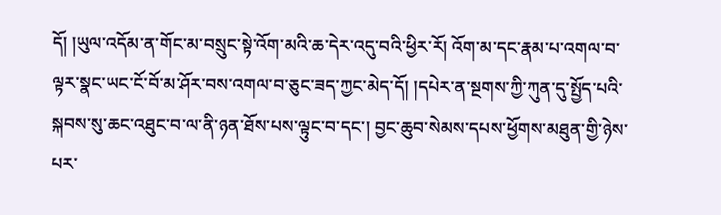དོ། །ཡུལ་འདོམ་ན་གོང་མ་བསྲུང་སྟེ་འོག་མའི་ཆ་དེར་འདུ་བའི་ཕྱིར་རོ། འོག་མ་དང་རྣམ་པ་འགལ་བ་ལྟར་སྣང་ཡང་ངོ་བོ་མ་ཤོར་བས་འགལ་བ་ཅུང་ཟད་ཀྱང་མེད་དོ། །དཔེར་ན་སྔགས་ཀྱི་ཀུན་དུ་སྤྱོད་པའི་སྐབས་སུ་ཆང་འཐུང་བ་ལ་ནི་ཉན་ཐོས་པས་ལྟུང་བ་དང་། བྱང་ཆུབ་སེམས་དཔས་ཕྱོགས་མཐུན་གྱི་ཉེས་པར་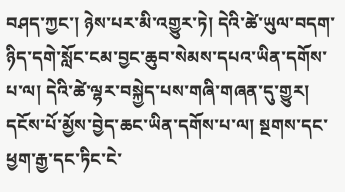བཤད་ཀྱང་། ཉེས་པར་མི་འགྱུར་ཏེ། དེའི་ཚེ་ཡུལ་བདག་ཉིད་དགེ་སློང་ངམ་བྱང་ཆུབ་སེམས་དཔའ་ཡིན་དགོས་པ་ལ། དེའི་ཚེ་ལྷར་བསྐྱེད་པས་གཞི་གཞན་དུ་གྱུར། དངོས་པོ་མྱོས་བྱེད་ཆང་ཡིན་དགོས་པ་ལ། སྔགས་དང་ཕྱག་རྒྱ་དང་ཏིང་ངེ་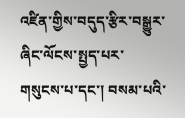འཛིན་གྱིས་བདུད་རྩིར་བསྒྱུར་ཞིང་ལོངས་སྤྱད་པར་གསུངས་པ་དང་། བསམ་པའི་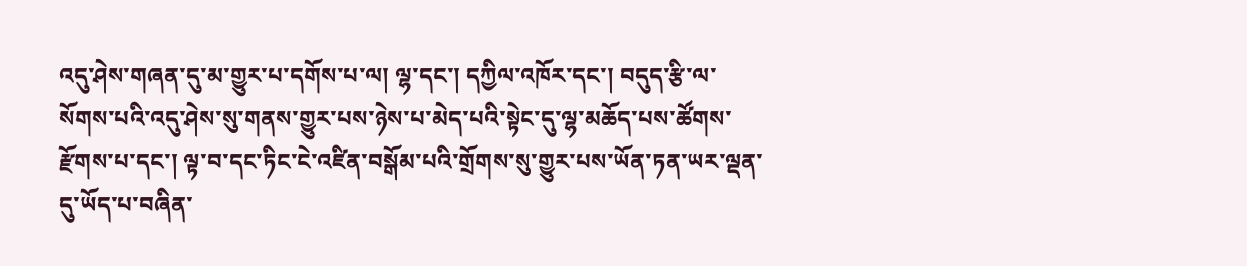འདུ་ཤེས་གཞན་དུ་མ་གྱུར་པ་དགོས་པ་ལ། ལྷ་དང་། དཀྱིལ་འཁོར་དང་། བདུད་རྩི་ལ་སོགས་པའི་འདུ་ཤེས་སུ་གནས་གྱུར་པས་ཉེས་པ་མེད་པའི་སྟེང་དུ་ལྷ་མཆོད་པས་ཚོགས་རྫོགས་པ་དང་། ལྟ་བ་དང་ཏིང་ངེ་འཛིན་བསྒོམ་པའི་གྲོགས་སུ་གྱུར་པས་ཡོན་ཏན་ཡར་ལྡན་དུ་ཡོད་པ་བཞིན་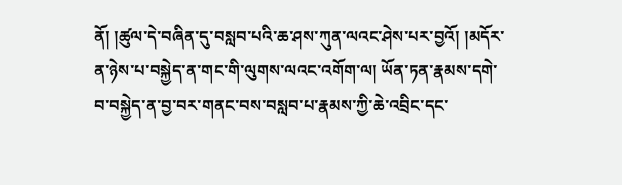ནོ། །ཚུལ་དེ་བཞིན་དུ་བསླབ་པའི་ཆ་ཤས་ཀུན་ལའང་ཤེས་པར་བྱའོ། །མདོར་ན་ཉེས་པ་བསྐྱེད་ན་གང་གི་ལུགས་ལའང་འགོག་ལ། ཡོན་ཏན་རྣམས་དགེ་བ་བསྐྱེད་ན་བྱ་བར་གནང་བས་བསླབ་པ་རྣམས་ཀྱི་ཆེ་འབྲིང་དང་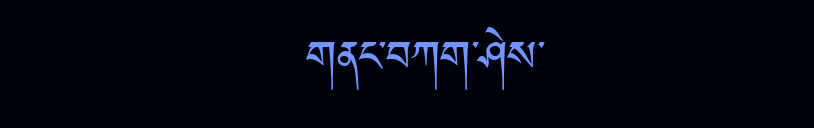གནང་བཀག་ཤེས་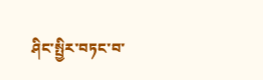ཤིང་སྤྱིར་བཏང་བ་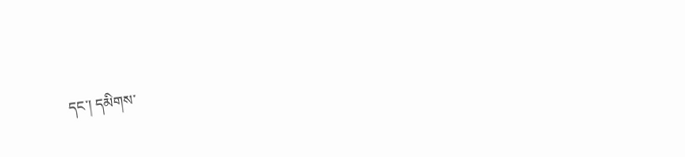དང་། དམིགས་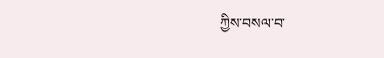ཀྱིས་བསལ་བ་